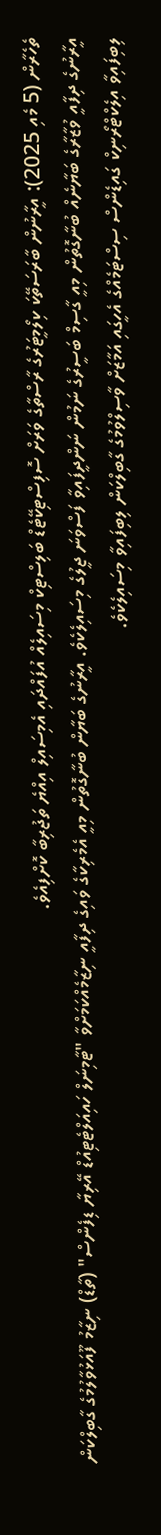ތެހެރާން (5 މެއި 2025): އީރާނުން ބާރަސަތޭކަ ކިލޯމީޓަރުގެ ރާސްތާގެ ވަރަށް ސޮފިސްޓިކޭޓެޑް ބަލިސްޓިކް މިސައިލެއް އުފައްދައި އެމިސައިލް އިއްޔެ ތަޖުރިބާ ކޮށްފިއެވެ.
އީރާނުގެ ދިފާއީ ވުޒާރާގެ ބަޔާނެއް ބުނާގޮތުން މިއީ ގާސިމް ބަސީރުގެ ނަމުން ނަންދީފައިވާ ފަސްވަނަ ޖީލުގެ މިސައިލެކެވެ. އީރާނުގެ ބަޔާން ބުނާގޮތުން މިއީ އެމެރިކާގެ ވައިގެ ދިފާއީ ނިޒާމެއްކަމަށްވާ "ޓާމިނަލް ހައިއަލްޓެޓިއުޑް އޭރިޔާ ޑިފެންސް" (ތާޑް) ނިޒާމު ފޫއަޅުވާލުމުގެ ގާބިލްކަން ލިބިފައިވާ އިލެކްޓްރޯނިކް ގައިޑެންސް ސިސްޓަމެއްގެ އެހީގައި އަމާޒަށް ވާސިލްވުމުގެ ގާބިލްކަން ލިބިފައިވާ މިސައިލެކެވެ.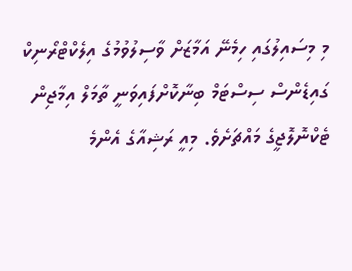މި މިސައިލުގައި ހިމެނޭ އަމާޒަށް ވާސިލުވުމުގެ އިލެކްޓްރޯނިކް ގައިޑެންސް ސިސްޓަމް ބިނާކޮށްފައިވަނީ ތާމަލް އިމާޖިން ޓެކްނޮލޮޖީގެ މައްޗަށެވެ. މިއީ ރަޝިއާގެ އެންމެ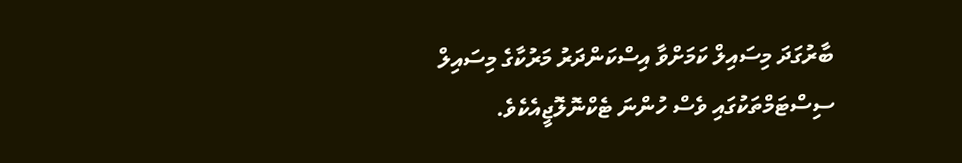ބާރުގަދަ މިސައިލް ކަމަށްވާ އިސްކަންދަރު މަރުކާގެ މިސައިލް ސިސްޓަމްތަކުގައި ވެސް ހުންނަ ޓެކްނޮލޮޖީއެކެވެ.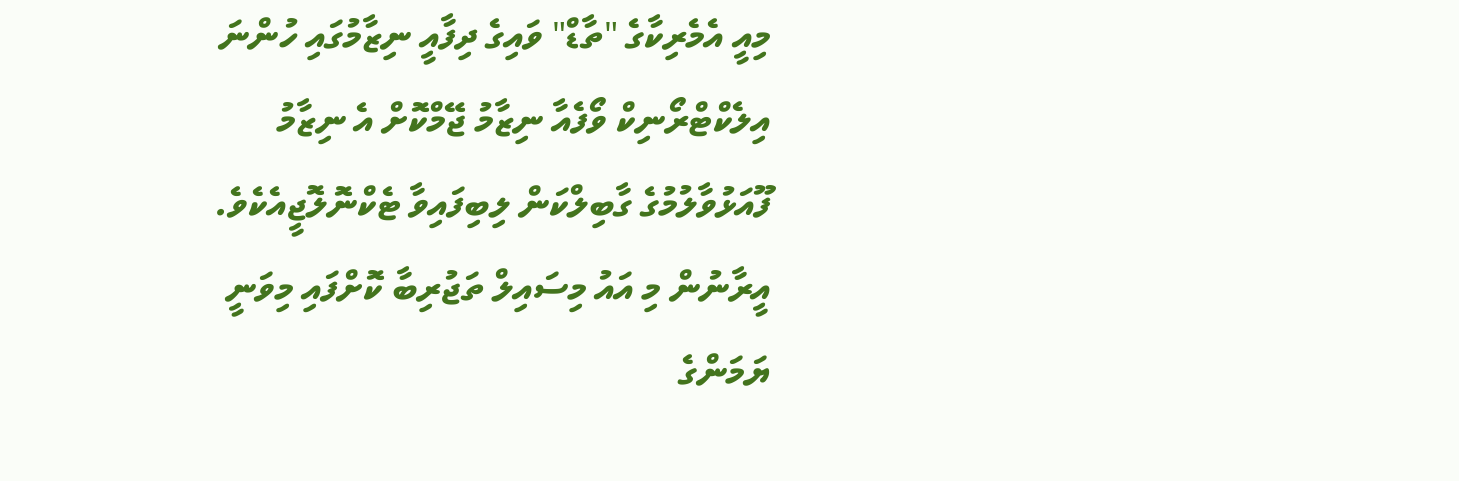މިއީ އެމެރިކާގެ "ތާޑް" ވައިގެ ދިފާއީ ނިޒާމުގައި ހުންނަ އިލެކްޓްރޯނިކް ވޯފެއާ ނިޒާމު ޖޭމްކޮށް އެ ނިޒާމު ފޫއަޅުވާލުމުގެ ގާބިލްކަން ލިބިފައިވާ ޓެކްނޮލޮޖީއެކެވެ.
އީރާނުން މި އައު މިސައިލް ތަޖުރިބާ ކޮށްފައި މިވަނީ ޔަމަންގެ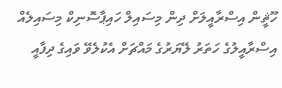ހޫޘީން އިސްރާއީލަށް ދިން މިސައިލް ހައިޕާސޮނިކް މިސައިލެއް އިސްރާއީލުގެ ހަތަރު ލޭޔަރުގެ މައްޗަށް އެކުލެވޭ ވައިގެ ދިފާއީ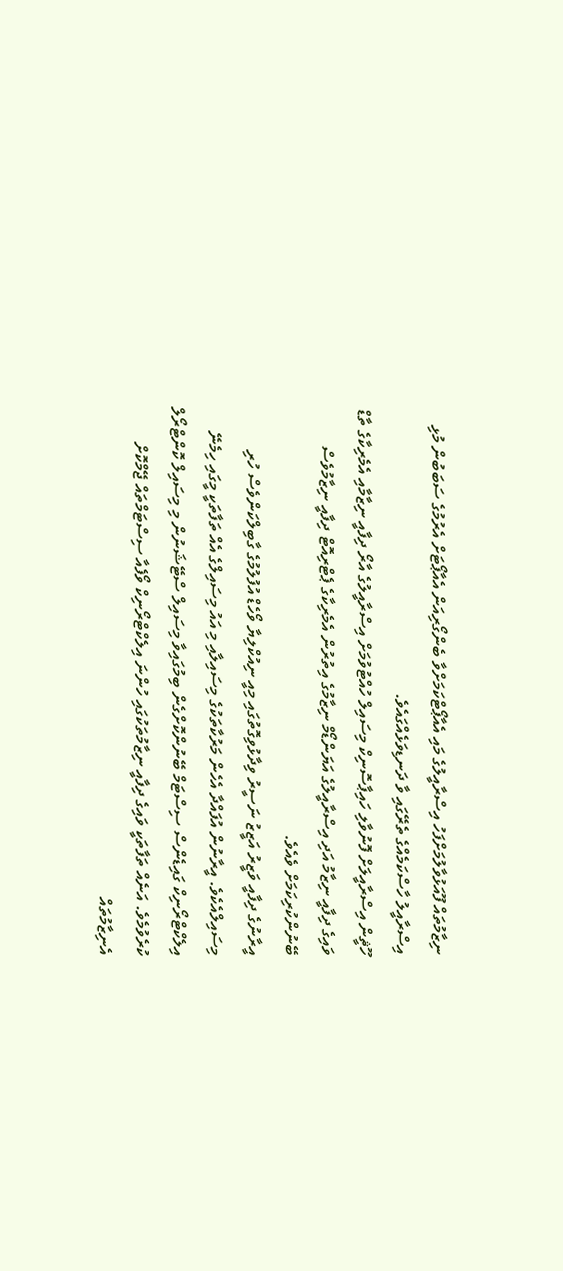ނިޒާމުތައް ފޫއަޅުވާލުމަށްފަހު އިސްރާއީލުގެ މައި އެއާޕޯޓްކަމަށްވާ ބެންގޯރިއަން އެއާޕޯޓަށް އެރުމުގެ ސަބަބުން މުޅި އިސްރާއީލު ހާސްކަމެއްގެ ތެރޭގައި ވާ ދަނޑިވަޅެއްގައެވެ.
ހޫޘީން އިސްރާއީލަށް ފޮނުވާލި ހައިޕާސޮނިކް މިސައިލް ހުއްޓުވުމަށް އިސްރާއީލުގެ އާރޯ ދިފާއީ ނިޒާމާއި އެމެރިކާގެ ތާޑް ވައިގެ ދިފާއީ ނިޒާމު އަދި އިސްރާއީލުގެ އަޔަންޑޯމް ނިޒާމުގެ އިތުރުން އެމެރިކާގެ ޕެޓްރިއޮޓް ދިފާއީ ނިޒާމުވެސް ބޭނުންކުރިކަމަށް ވެއެވެ.
އީރާނުގެ ދިފާއީ ވަޒީރު އަޒީޒު ނަސީރު ވިދާޅުވިގޮތުގައި މިއީ ނިއުކްލިޔާ ވޯހެޑް އުފުލުމުގެ ގާބިލްކަންވެސް ހުރި މިސައިލްއެކެވެ. އީރާނުން އުފައްދާ އެހެން މަރުކާތަކުގެ މިސައިލާއި މި އައު މިސައިލްގެ އެއް ތަފާތަކީ މީގައި ހިމެނޭ އިލެކްޓްރޯނިކް ގައިޑެންސް ސިސްޓަމް ބޭނުންކޮށްގެން ބިމުގައިވާ މިސައިލް ސްޓޭޝަނުން މި މިސައިލް ކޮންޓްރޯލް ކުރެވުމެވެ. އަނެއް ތަފާތަކީ ވައިގެ ދިފާއީ ނިޒާމުތަކުގައި ހުންނަ އިލެކްޓްރޯނިކް ވޯފެއާ ސިސްޓަމްތައް ޖޭމްކޮށް އެނިޒާމުތައް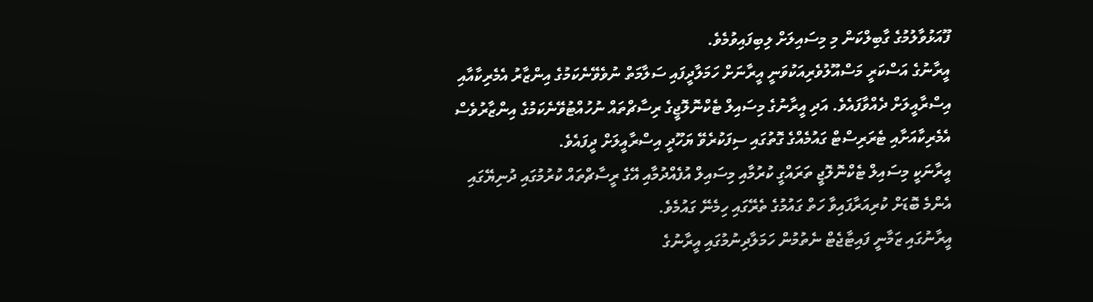ފޫއަޅުވާލުމުގެ ގާބިލްކަން މި މިސައިލަށް ލިބިފައިވުމެވެ.
އީރާނުގެ އަސްކަރީ މަސްއޫލުވެރިއަކުވަނީ އީރާނަށް ހަމަލާދީފައި ސަލާމަތް ނުވެވޭނެކަމުގެ އިންޒާރު އެމެރިކާއާއި އިސްރާއީލަށް ދެއްވާފައެވެ. އަދި އީރާނުގެ މިސައިލް ޓެކްނޮލޮޖީގެ ރިސާޗްތައް ނުހުއްޓުވޭނެކަމުގެ އިންޒާރުވެސް އެމެރިކާއަށާއި ޓެރަރިސްޓް ގައުމެއްގެ ގޮތުގައި ސިފަކުރެވޭ ޔަހޫދީ އިސްރާއީލަށް ދީފައެވެ.
އީރާނަކީ މިސައިލް ޓެކްނޮލޮޖީ ތަރައްގީ ކުރުމާއި މިސައިލް އުފެއްދުމާއި އޭގެ ރީސާޗްތައް ކުރުމުގައި ދުނިޔޭގައި އެންމެ ބޮޑަށް ކުރިއަރާފައިވާ ހަތް ގައުމުގެ ތެރޭގައި ހިމެނޭ ގައުމެވެ.
އީރާނުގައި ޒަމާނީ ފައިޓާޖެޓް ނެތުމުން ހަމަލާދިނުމުގައި އީރާނުގެ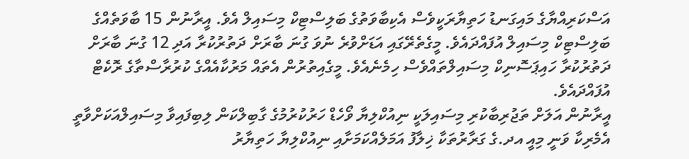އަސްކަރިއްޔާގެ މައިގަނޑު ހަތިޔާރަކީވެސް އެކިބާވަތުގެ ބަލިސްޓިކް މިސައިލް އެވެ. އީރާނުން 15 ބާވަތެއްގެ ބަލިސްޓިކް މިސައިލް އުފައްދައެވެ. މީގެތެރޭގައި އަޑަށްވުރެ ނުވަ ގުނަ ބާރަށް ދަތުރުކުރާ އަދި 12 ގުނަ ބާރަށް ދަތުރުކުރާ ހައިޕަސޮނިކް މިސައިލްތައްވެސް ހިމެނެއެވެ. މީގެއިތުރުން އެތައް މަރުކާއެއްގެ ކުރުރާސްތާގެ ރޮކެޓް އުފައްދައެވެ.
އީރާނުން އަލަށް ތަޖުރިބާކުރި މިސައިލަކީ ނިއުކްލިޔާ ވޯހެޑް ހަރުކުރުމުގެ ގާބިލްކަން ލިބިފައިވާ މިސައިލްއަކަށްވާތީ އެމެރިކާ ވަނީ މިއީ އދ.ގެ ގަރާރުތަކާ ޚިލާފު އަމަލެއްކަމަށާއި ނިއުކްލިޔާ ހަތިޔާރު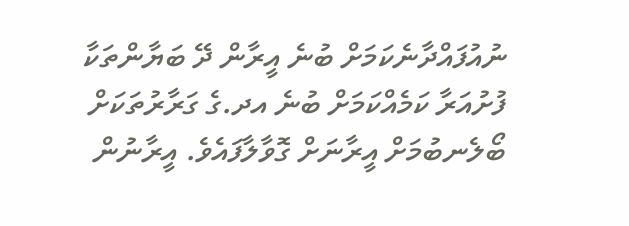ނުއުފައްދާނެކަމަށް ބުނެ އީރާން ދޭ ބަޔާންތަކާ ފުށުއަރާ ކަމެއްކަމަށް ބުނެ އދ.ގެ ގަރާރުތަކަށް ބޯލެނބުމަށް އީރާނަށް ގޮވާލާފައެވެ. އީރާނުން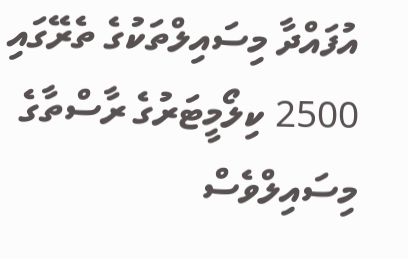އުފައްދާ މިސައިލްތަކުގެ ތެރޭގައި 2500 ކިލޯމީޓަރުގެ ރާސްތާގެ މިސައިލްވެސް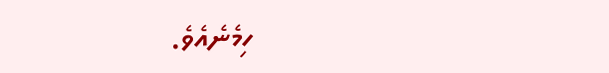ހިމެނެއެވެ.